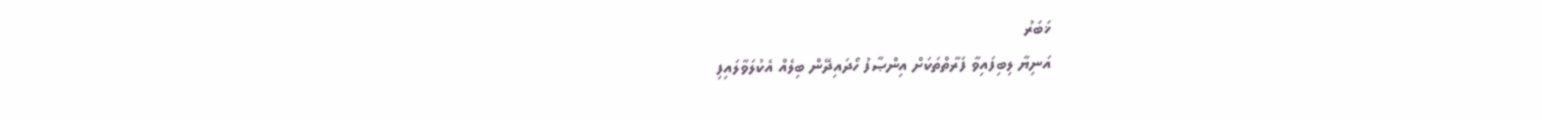ޚަބަރު
އަނިޔާ ލިބިފައިވާ ފަރާތްތަކަށް އިންޞާފު ހޯދައިދޭން ބިލެއް އެކުލަވާލައިފި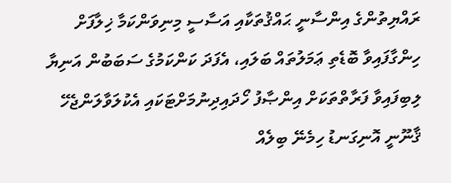ރައްޔިތުންގެ އިންސާނީ ޙައްޤުތަކާއި އަސާސީ މިނިވަންކަމާ ޚިލާފަށް ހިންގާފައިވާ ބޮޑެތި ޢަމަލުތައް ބަލައި، އެފަދަ ކަންކަމުގެ ސަބަބުން އަނިޔާ ލިބިފައިވާ ފަރާތްތަކަށް އިންޞާފު ހޯދައިދިނުމަށްޓަކައި އެކުލަވާލަންޖެހޭ ޤާނޫނީ އޮނިގަނޑު ހިމެނޭ ބިލެއް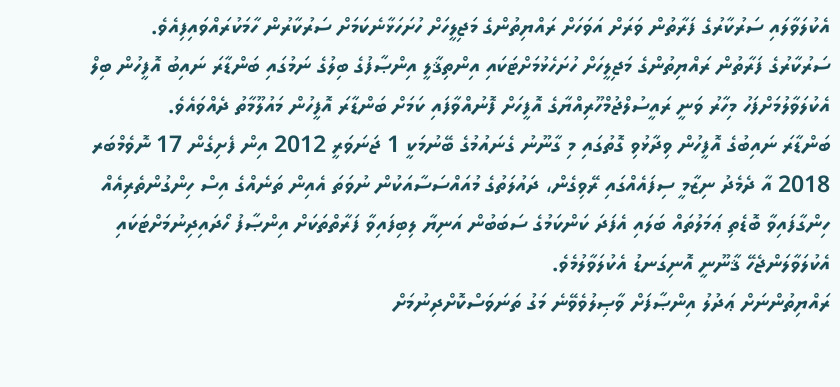އެކުލަވާލައި ސަރުކާރުގެ ފަރާތުން ވަރަށް އަވަހަށް ރައްޔިތުންގެ މަޖިލީހަށް ހުށަހަޅާނެކަމަށް ސަރުކާރުން ހާމަކުރައްވައިފިއެވެ.
ސަރުކާރުގެ ފަރާތުން ރައްޔިތުންގެ މަޖިލީހަށް ހުށަހެޅުމަށްޓަކައި އިންތިޤާލީ އިންޞާފުގެ ބިލުގެ ނަމުގައި ބަންޑާރަ ނައިބު އޮފީހުން ބިލް އެކުލަވާލުމަށްފަހު މިހާރު ވަނީ ރައީސުލްޖުމްހޫރިއްޔާގެ އޮފީހަށް ފޮނުއްވާފައި ކަމަށް ބަންޑާރަ އޮފީހުން މައުލޫމާތު ދެއްވައެވެ.
ބަންޑާރަ ނައިބުގެ އޮފީހުން ވިދާޅުވި ގޮތުގައި މި ގާނޫނު ގެނައުމުގެ ބޭނުމަކީ 1 ޖަނަވަރީ 2012 އިން ފެށިގެން 17 ނޮވެމްބަރ 2018 އާ ދެމެދު ނިޒާމީ ސިފައެއްގައި ރޭވިގެން، ދައުލަތުގެ މުއައްސަސާއަކުން ނުވަތަ އެއިން ތަނެއްގެ އިސް ހިންގުންތެރިއެއް ހިންގާފައިވާ ބޮޑެތި ޢަމަލުތައް ބަލައި އެފަދަ ކަންކަމުގެ ސަބަބުން އަނިޔާ ލިބިފައިވާ ފަރާތްތަކަށް އިންޞާފު ހޯދައިދިނުމަށްޓަކައި އެކުލަވާލަންޖެހޭ ޤާނޫނީ އޮނިގަނޑު އެކުލަވާލުމެވެ.
ރައްޔިތުންނަށް ޢަދުލު އިންޞާފަށް ވާޞިލުވެވޭނެ މަގު ތަނަވަސްކޮށްދިނުމަށް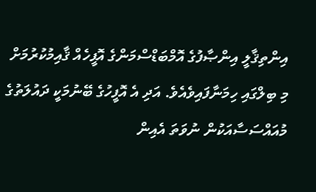އިންތިޤާލީ އިންޞާފުގެ އޮމްބަޑްސްމަންގެ އޮފީހެއް ޤާއިމުކުރުމަށް މި ބިލްގައި ހިމަނާފައިވެއެވެ. އަދި އެ އޮފީހުގެ ބޭނުމަކީ ދައުލަތުގެ މުއައްސަސާއަކުން ނުވަތަ އެއިން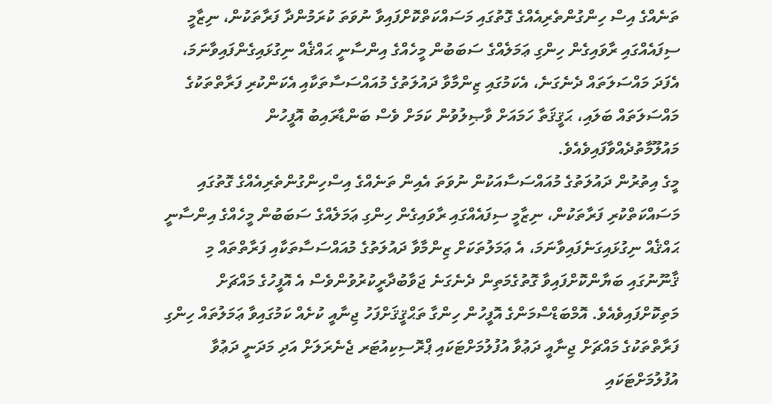ތަނެއްގެ އިސް ހިންގުންތެރިއެއްގެ ގޮތުގައި މަސައްކަތްކޮށްފައިވާ ނުވަތަ ކުރަމުންދާ ފަރާތަކުން، ނިޒާމީ ސިފައެއްގައި ރާވައިގެން ހިންގި ޢަމަލެއްގެ ސަބަބުން މީހެއްގެ އިންސާނީ ޙައްޤެއް ނިގުޅައިގެންފައިވާނަމަ، އެފަދަ މައްސަލަތައް ދެނެގަނެ، އެކަމުގައި ޒިންމާވާ ދައުލަތުގެ މުއައްސަސާތަކާއި އެކަންކުރި ފަރާތްތަކުގެ މައްސަލަތައް ބަލައި، ޙަޤީޤަތާ ހަމައަށް ވާޞިލުވުން ކަމަށް ވެސް ބަންޑާރައިބު އޮފީހުން މައުލޫމާތުދެއްވާފައިވެއެވެ.
މީގެ އިތުރުން ދައުލަތުގެ މުއައްސަސާއަކުން ނުވަތަ އެއިން ތަނެއްގެ އިސްހިންގުންތެރިއެއްގެ ގޮތުގައި މަސައްކަތްކުރި ފަރާތަކުން، ނިޒާމީ ސިފައެއްގައި ރާވައިގެން ހިންގި ޢަމަލެއްގެ ސަބަބުން މީހެއްގެ އިންސާނީ ޙައްޤެއް ނިގުޅައިގަނެފައިވާނަމަ، އެ ޢަމަލުތަކަށް ޒިންމާވާ ދައުލަތުގެ މުއައްސަސާތަކާއި ފަރާތްތައް މި ޤާނޫނުގައި ބަޔާންކޮށްފައިވާ ގޮތުގެމަތިން ދެނެގަނެ ޖަވާބުދާރީކުރުވުންވެސް އެ އޮފީހުގެ މައްޗަށް މަތިކޮށްފައިވެއެވެ. އޮމްބަޑްސްމަންގެ އޮފީހުން ހިންގާ ތަޙްޤީޤަށްފަހު ޖިނާއީ ކުށެއް ކަމުގައިވާ ޢަމަލުތައް ހިންގި ފަރާތްތަކުގެ މައްޗަށް ޖިނާއީ ދަޢުވާ އުފުލުމަށްޓަކައި ޕްރޮސިކިއުޓަރ ޖެނެރަލަށް އަދި މަދަނީ ދަޢުވާ އުފުލުމަށްޓަކައި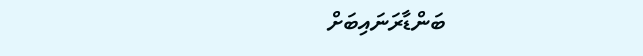ބަންޑާރަނައިބަށް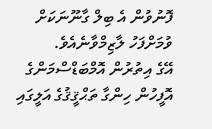ފޮނުވުން އެ ބިލް ގާނޫނަކަށް ވުމަށްފަހު ލާޒިމްވާނެއެވެ.
އޭގެ އިތުރުން އޮމްބަޑްސްމަންގެ އޮފީހުން ހިންގާ ތަޙްޤީޤުގެ އަލީގައި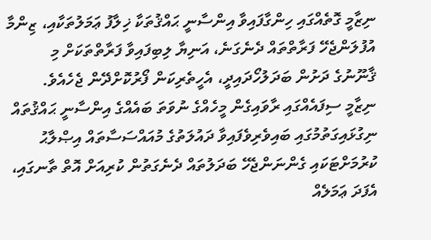ނިޒާމީ ގޮތެއްގައި ހިންގާފައިވާ އިންސާނީ ޙައްޤުތަކާ ޚިލާފު ޢަމަލުތަކާއި، ޒިންމާ އުފުލަންޖެހޭ ފަރާތްތައް ދެނެގަނެ، އަނިޔާ ލިބިފައިވާ ފަރާތްތަކަށް މި ޤާނޫނުގެ ދަށުން ބަދަލުހޯދައިދީ، އެހީތެރިކަން ފޯރުކޮށްދޭން ޖެހެއެވެ.
ނިޒާމީ ސިފައެއްގައި ރާވައިގެން މީހެއްގެ ނުވަތަ ބައެއްގެ އިންސާނީ ޙައްޤުތައް ނިގުޅައިގަތުމުގައި ބައިވެރިވެފައިވާ ދައުލަތުގެ މުއައްސަސާތައް އިޞްލާޙު ކުރުމަށްޓަކައި ގެންނަންޖެހޭ ބަދަލުތައް ދެނެގަތުން ކުރިއަށް އޮތް ތާނގައި، އެފަދަ ޢަމަލެއް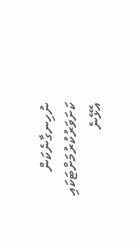ނުހިނގާނެކަން ކަށަވަރުކުރުމަށްޓަކައި އެޅޭނެ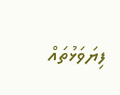ފިޔަވަޅުތައް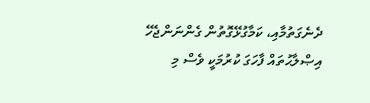ދެނެގަތުމާއި، ކަމާގުޅޭގޮތުން ގެންނަންޖެހޭ އިޞްލާޙުތައް ފާހަގަ ކުރުމަކީ ވެސް މި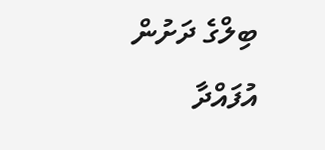ބިލްގެ ދަށުން އުފައްދާ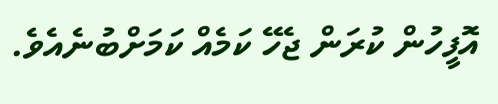އޮފީހުން ކުރަން ޖެހޭ ކަމެއް ކަމަށްބުނެއެވެ.